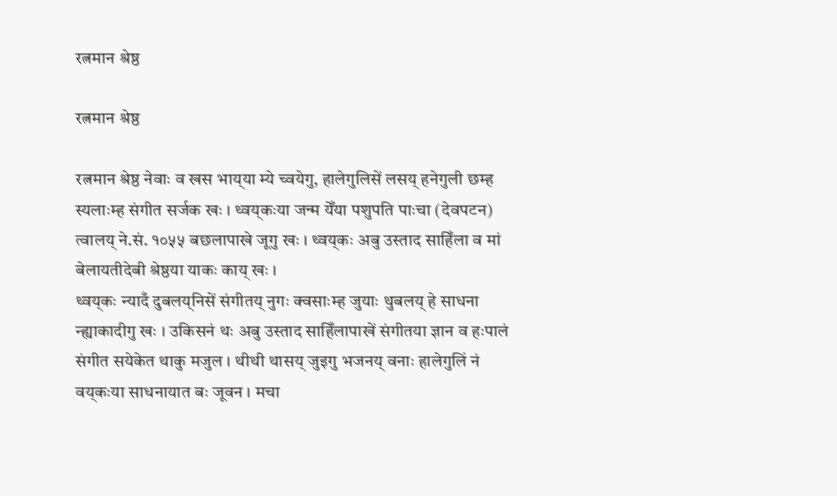रत्नमान श्रेष्ठ

रत्नमान श्रेष्ठ

रत्नमान श्रेष्ठ नेवाः व खस भाय्‌या म्ये च्वयेगु, हालेगुलिसें लसय्‌ हनेगुली छम्ह स्यलाःम्ह संगीत सर्जक खः । थ्वय्‌कःया जन्म येँया पशुपति पाःचा (देवपटन) त्वालय्‌ ने.सं. १०५५ बछलापाखे जूगु खः । थ्वय्‌कः अबु उस्ताद साहिँला व मां बेलायतीदेबी श्रेष्ठया याकः काय्‌ खः ।
थ्वय्‌कः न्यादँ दुबलय्‌निसें संगीतय्‌ नुगः क्वसाःम्ह जुयाः थुबलय्‌ हे साधना न्ह्याकादीगु खः । उकिसनं थः अबु उस्ताद साहिँलापाखें संगीतया ज्ञान व हःपालं संगीत सयेकेत थाकु मजुल । थीथी थासय्‌ जुइगु भजनय्‌ वनाः हालेगुलिं नं वय्‌कःया साधनायात बः जूवन । मचा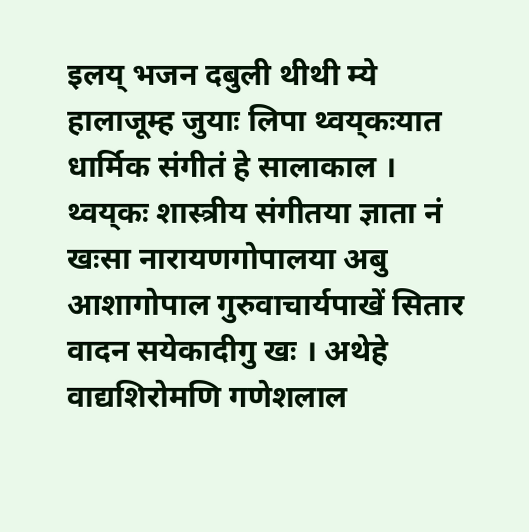इलय्‌ भजन दबुली थीथी म्ये हालाजूम्ह जुयाः लिपा थ्वय्‌कःयात धार्मिक संगीतं हे सालाकाल । थ्वय्‌कः शास्त्रीय संगीतया ज्ञाता नं खःसा नारायणगोपालया अबु आशागोपाल गुरुवाचार्यपाखें सितार वादन सयेकादीगु खः । अथेहे वाद्यशिरोमणि गणेशलाल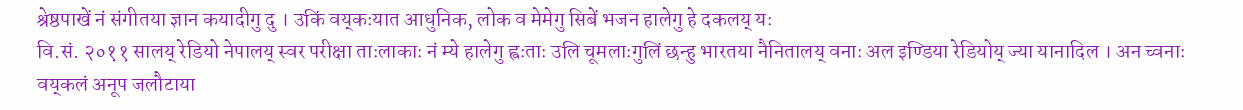श्रेष्ठपाखें नं संगीतया ज्ञान कयादीगु दु । उकिं वय्‌कःयात आधुनिक, लोक व मेमेगु सिबें भजन हालेगु हे दकलय्‌ यः
वि.सं. २०११ सालय्‌ रेडियो नेपालय्‌ स्वर परीक्षा ताःलाकाः नं म्ये हालेगु ह्वःताः उलि चूमलाःगुलिं छन्हु भारतया नैनितालय्‌ वनाः अल इण्डिया रेडियोय्‌ ज्या यानादिल । अन च्वनाः वय्‌कलं अनूप जलौटाया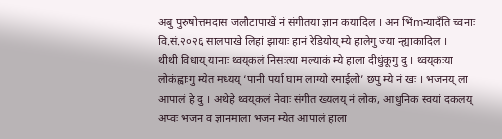अबु पुरुषोत्तमदास जलौटापाखें नं संगीतया ज्ञान कयादिल । अन भिंmन्यादँति च्वनाः वि.सं.२०२६ सालपाखे लिहां झायाः हानं रेडियोय्‌ म्ये हालेगु ज्या न्ह्याकादिल ।
थीथी विधाय्‌ यानाः थ्वय्‌कलं निसःत्या मल्याकं म्ये हाला दीधुंकूगु दु । थ्वय्‌कःया लोकंह्वाःगु म्येत मध्यय्‌ ‘पानी पर्या घाम लाग्यो रमाईलो’ छपु म्ये नं खः । भजनय्‌ ला आपालं हे दु । अथेहे थ्वय्‌कलं नेवाः संगीत ख्यलय्‌ नं लोक, आधुनिक स्वयां दकलय्‌ अप्वः भजन व ज्ञानमाला भजन म्येत आपालं हाला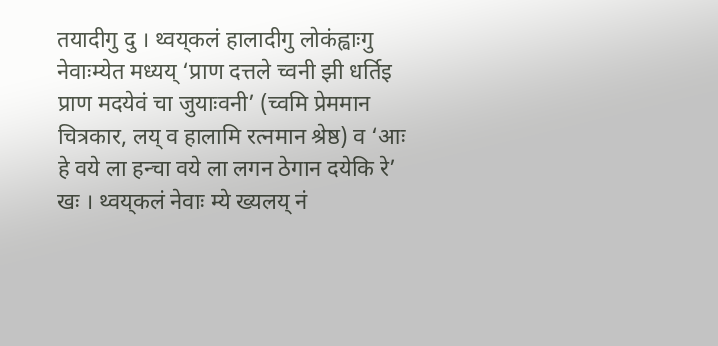तयादीगु दु । थ्वय्‌कलं हालादीगु लोकंह्वाःगु नेवाःम्येत मध्यय्‌ ‘प्राण दत्तले च्वनी झी धर्तिइ प्राण मदयेवं चा जुयाःवनी’ (च्वमि प्रेममान चित्रकार, लय्‌ व हालामि रत्नमान श्रेष्ठ) व ‘आः हे वये ला हन्चा वये ला लगन ठेगान दयेकि रे’ खः । थ्वय्‌कलं नेवाः म्ये ख्यलय्‌ नं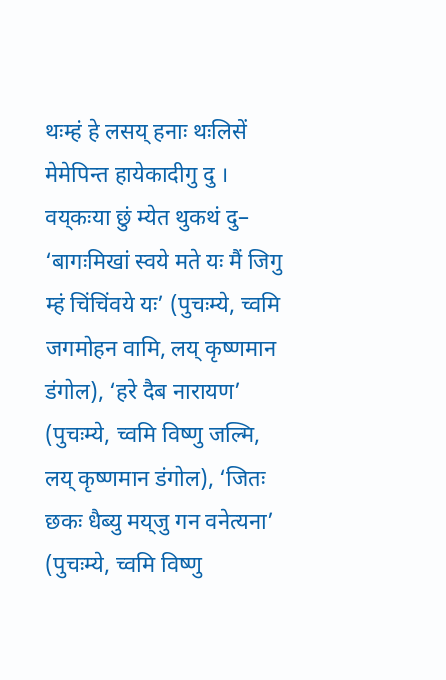थःम्हं हे लसय्‌ हनाः थःलिसें मेमेपिन्त हायेकादीगु दु । वय्‌कःया छुं म्येत थुकथं दु– ‘बागःमिखां स्वये मते यः मैं जिगु म्हं चिंचिंवये यः’ (पुचःम्ये, च्वमि जगमोहन वामि, लय्‌ कृष्णमान डंगोल), ‘हरे दैब नारायण’ (पुचःम्ये, च्वमि विष्णु जल्मि, लय्‌ कृष्णमान डंगोल), ‘जितः छकः धैब्यु मय्‌जु गन वनेत्यना’ (पुचःम्ये, च्वमि विष्णु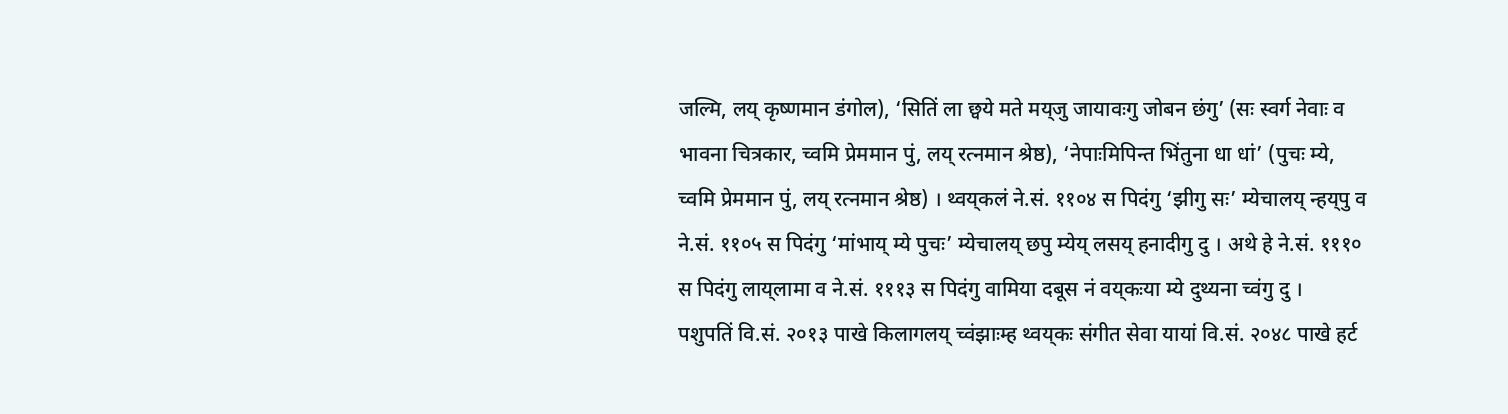जल्मि, लय्‌ कृष्णमान डंगोल), ‘सितिं ला छ्वये मते मय्‌जु जायावःगु जोबन छंगु’ (सः स्वर्ग नेवाः व भावना चित्रकार, च्वमि प्रेममान पुं, लय्‌ रत्नमान श्रेष्ठ), ‘नेपाःमिपिन्त भिंतुना धा धां’ (पुचः म्ये, च्वमि प्रेममान पुं, लय्‌ रत्नमान श्रेष्ठ) । थ्वय्‌कलं ने.सं. ११०४ स पिदंगु ‘झीगु सः’ म्येचालय्‌ न्हय्‌पु व ने.सं. ११०५ स पिदंगु ‘मांभाय्‌ म्ये पुचः’ म्येचालय्‌ छपु म्येय्‌ लसय्‌ हनादीगु दु । अथे हे ने.सं. १११० स पिदंगु लाय्‌लामा व ने.सं. १११३ स पिदंगु वामिया दबूस नं वय्‌कःया म्ये दुथ्यना च्वंगु दु ।
पशुपतिं वि.सं. २०१३ पाखे किलागलय्‌ च्वंझाःम्ह थ्वय्‌कः संगीत सेवा यायां वि.सं. २०४८ पाखे हर्ट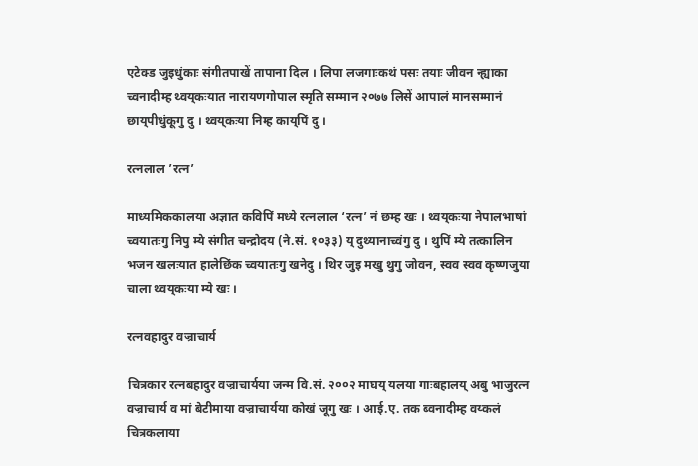एटेक्ड जुइधुंकाः संगीतपाखें तापाना दिल । लिपा लजगाःकथं पसः तयाः जीवन न्ह्याका च्वनादीम्ह थ्वय्‌कःयात नारायणगोपाल स्मृति सम्मान २०७७ लिसें आपालं मानसम्मानं छाय्‌पीधुंकूगु दु । थ्वय्‌कःया निम्ह काय्‌पिं दु ।

रत्नलाल ’रत्न’

माध्यमिककालया अज्ञात कविपिं मध्ये रत्नलाल ‘रत्न’ नं छम्ह खः । थ्वय्‌कःया नेपालभाषां च्वयातःगु निपु म्ये संगीत चन्द्रोदय (ने.सं. १०३३) य् दुथ्यानाच्वंगु दु । थुपिं म्ये तत्कालिन भजन खलःयात हालेछिंक च्वयातःगु खनेदु । थिर जुइ मखु थुगु जोवन, स्वव स्वव कृष्णजुया चाला थ्वय्‌कःया म्ये खः ।

रत्नवहादुर वज्राचार्य

चित्रकार रत्नबहादुर वज्राचार्यया जन्म वि.सं. २००२ माघय् यलया गाःबहालय् अबु भाजुरत्न वज्राचार्य व मां बेटीमाया वज्राचार्यया कोखं जूगु खः । आई.ए. तक ब्वनादीम्ह वय्कलं चित्रकलाया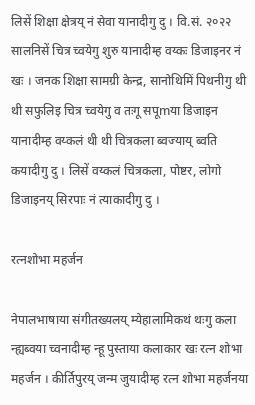लिसें शिक्षा क्षेत्रय् नं सेवा यानादीगु दु । वि.सं. २०२२ सालनिसें चित्र च्वयेगु शुरु यानादीम्ह वय्कः डिजाइनर नं खः । जनक शिक्षा सामग्री केन्द्र, सानोथिमिं पिथनीगु थी थी सफुलिइ चित्र च्वयेगु व तःगू सपूmया डिजाइन यानादीम्ह वय्कलं थी थी चित्रकला ब्वज्याय् ब्वति कयादीगु दु । लिसें वय्कलं चित्रकला, पोष्टर, लोगो डिजाइनय् सिरपाः नं त्याकादीगु दु ।

रत्नशोभा महर्जन

नेपालभाषाया संगीतख्यलय्‌ म्येहालामिकथं थःगु कला न्ह्यब्वया च्वनादीम्ह न्हू पुस्ताया कलाकार खः रत्न शोभा महर्जन । कीर्तिपुरय्‌ जन्म जुयादीम्ह रत्न शोभा महर्जनया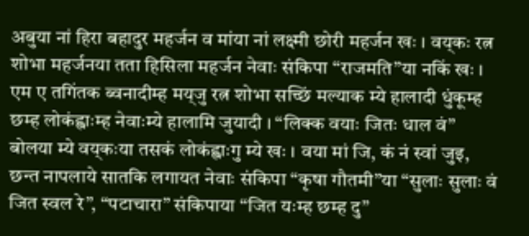अबुया नां हिरा बहादुर महर्जन व मांया नां लक्ष्मी छोरी महर्जन खः । वय्‌कः रत्न शोभा महर्जनया तता हिसिला महर्जन नेवाः संकिपा “राजमति”या नकिं खः । एम ए तगिंतक ब्वनादीम्ह मय्‌जु रत्न शोभा सच्छिं मल्याक म्ये हालादी धुंकूम्ह छम्ह लोकंह्वाःम्ह नेवाःम्ये हालामि जुयादी । “लिक्क वयाः जितः धाल वं” बोलया म्ये वय्‌कःया तसकं लोकंह्वाःगु म्ये खः । वया मां जि, कं नं स्वां जुइ, छन्त नापलाये सातकि लगायत नेवाः संकिपा “कृषा गौतमी”या “सुलाः सुलाः वं जित स्वल रे”, “पटाचारा” संकिपाया “जित यःम्ह छम्ह दु”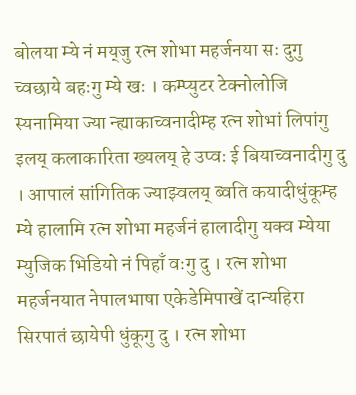बोलया म्ये नं मय्‌जु रत्न शोभा महर्जनया सः दुगु च्वछाये बहःगु म्ये खः । कम्प्युटर टेक्नोलोजि स्यनामिया ज्या न्ह्याकाच्वनादीम्ह रत्न शोभां लिपांगु इलय्‌ कलाकारिता ख्यलय्‌ हे उप्वः ई बियाच्वनादीगु दु । आपालं सांगितिक ज्याझ्वलय्‌ ब्वति कयादीधुंकूम्ह म्ये हालामि रत्न शोभा महर्जनं हालादीगु यक्व म्येया म्युजिक भिडियो नं पिहाँ वःगु दु । रत्न शोभा महर्जनयात नेपालभाषा एकेडेमिपाखें दान्यहिरा सिरपातं छायेपी धुंकूगु दु । रत्न शोभा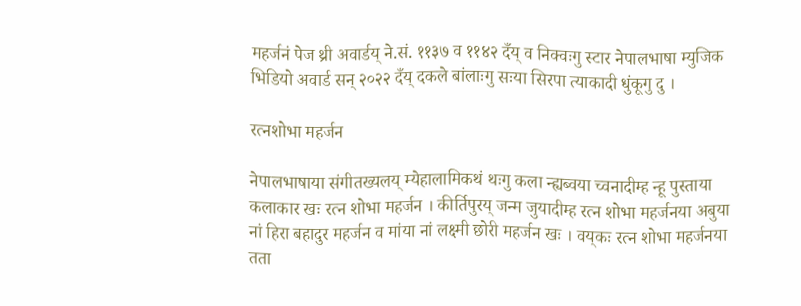महर्जनं पेज थ्री अवार्डय्‌ ने.सं. ११३७ व ११४२ दँय्‌ व निक्वःगु स्टार नेपालभाषा म्युजिक भिडियो अवार्ड सन् २०२२ दँय्‌ दकले बांलाःगु सःया सिरपा त्याकादी धुंकूगु दु ।

रत्नशोभा महर्जन

नेपालभाषाया संगीतख्यलय्‌ म्येहालामिकथं थःगु कला न्ह्यब्वया च्वनादीम्ह न्हू पुस्ताया कलाकार खः रत्न शोभा महर्जन । कीर्तिपुरय्‌ जन्म जुयादीम्ह रत्न शोभा महर्जनया अबुया नां हिरा बहादुर महर्जन व मांया नां लक्ष्मी छोरी महर्जन खः । वय्‌कः रत्न शोभा महर्जनया तता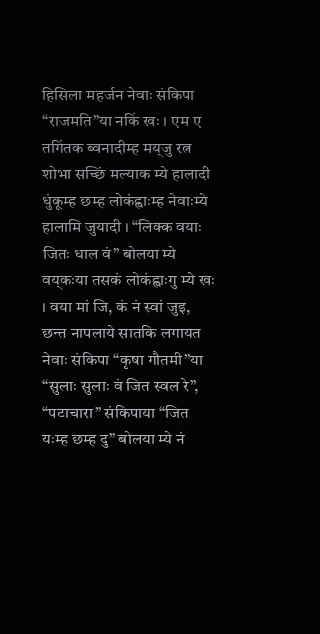हिसिला महर्जन नेवाः संकिपा “राजमति”या नकिं खः । एम ए तगिंतक ब्वनादीम्ह मय्‌जु रत्न शोभा सच्छिं मल्याक म्ये हालादी धुंकूम्ह छम्ह लोकंह्वाःम्ह नेवाःम्ये हालामि जुयादी । “लिक्क वयाः जितः धाल वं” बोलया म्ये वय्‌कःया तसकं लोकंह्वाःगु म्ये खः । वया मां जि, कं नं स्वां जुइ, छन्त नापलाये सातकि लगायत नेवाः संकिपा “कृषा गौतमी”या “सुलाः सुलाः वं जित स्वल रे”, “पटाचारा” संकिपाया “जित यःम्ह छम्ह दु” बोलया म्ये नं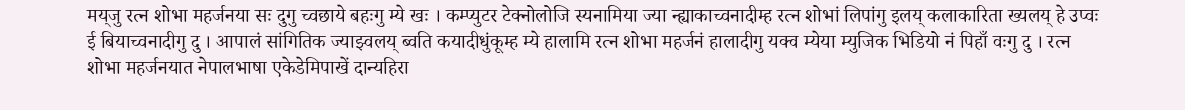मय्‌जु रत्न शोभा महर्जनया सः दुगु च्वछाये बहःगु म्ये खः । कम्प्युटर टेक्नोलोजि स्यनामिया ज्या न्ह्याकाच्वनादीम्ह रत्न शोभां लिपांगु इलय्‌ कलाकारिता ख्यलय्‌ हे उप्वः ई बियाच्वनादीगु दु । आपालं सांगितिक ज्याझ्वलय्‌ ब्वति कयादीधुंकूम्ह म्ये हालामि रत्न शोभा महर्जनं हालादीगु यक्व म्येया म्युजिक भिडियो नं पिहाँ वःगु दु । रत्न शोभा महर्जनयात नेपालभाषा एकेडेमिपाखें दान्यहिरा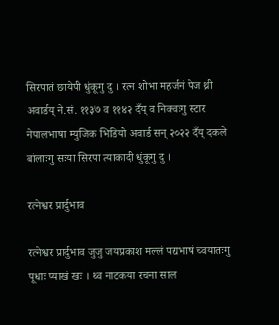सिरपातं छायेपी धुंकूगु दु । रत्न शोभा महर्जनं पेज थ्री अवार्डय्‌ ने.सं. ११३७ व ११४२ दँय्‌ व निक्वःगु स्टार नेपालभाषा म्युजिक भिडियो अवार्ड सन् २०२२ दँय्‌ दकले बांलाःगु सःया सिरपा त्याकादी धुंकूगु दु ।

रत्नेश्वर प्रार्दुभाव

रत्नेश्वर प्रार्दुभाव जुजु जयप्रकाश मल्लं पद्यभाषं च्वयातःगु पूधाः प्याखं खः । थ्व नाटकया रचना साल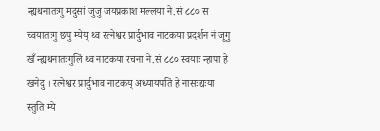न्ह्यथनातःगु मदुसां जुजु जयप्रकाश मल्लया ने.सं ८८० स च्वयातःगु छपु म्येय् थ्व रत्नेश्वर प्रार्दुभाव नाटकया प्रदर्शन नं जूगु खँ न्ह्यथनातःगुलिं थ्व नाटकया रचना ने.सं ८८० स्वयाः न्हापा हे खनेदु । रत्नेश्वर प्रार्दुभाव नाटकय् अध्यायपतिं हे नासःद्यःया स्तुति म्ये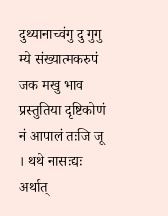दुथ्यानाच्वंगु दु गुगु म्ये संख्यात्मकरुपं जक मखु भाव प्रस्तुतिया दृष्टिकोणं नं आपालं तःजि जू । थथे नासःद्यः अर्थात्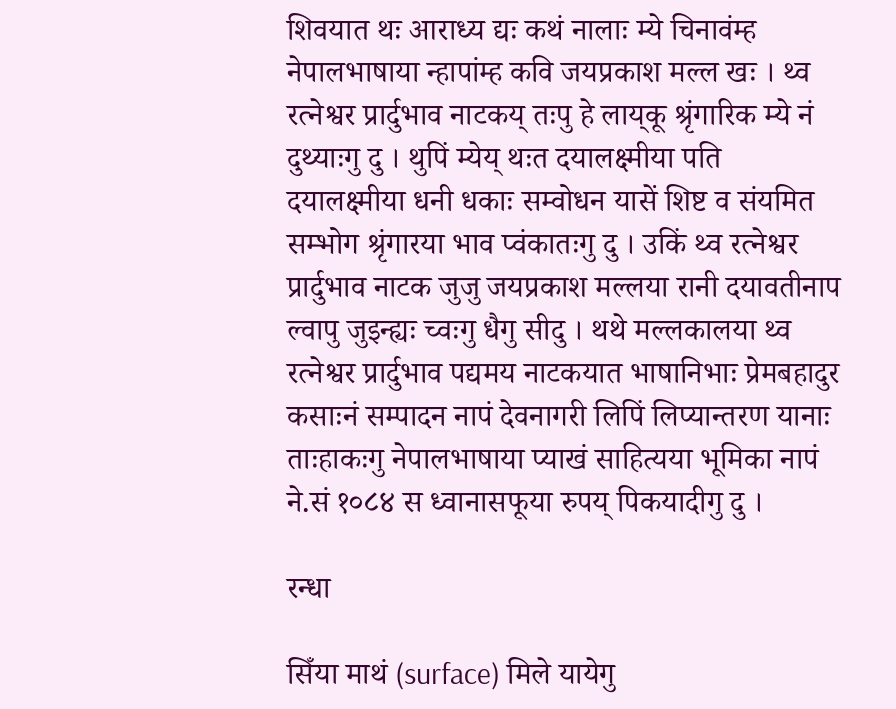शिवयात थः आराध्य द्यः कथं नालाः म्ये चिनावंम्ह नेपालभाषाया न्हापांम्ह कवि जयप्रकाश मल्ल खः । थ्व रत्नेश्वर प्रार्दुभाव नाटकय् तःपु हे लाय्‌कू श्रृंगारिक म्ये नं दुथ्याःगु दु । थुपिं म्येय् थःत दयालक्ष्मीया पति दयालक्ष्मीया धनी धकाः सम्वोधन यासें शिष्ट व संयमित सम्भोग श्रृंगारया भाव प्वंकातःगु दु । उकिं थ्व रत्नेश्वर प्रार्दुभाव नाटक जुजु जयप्रकाश मल्लया रानी दयावतीनाप ल्वापु जुइन्ह्यः च्वःगु धैगु सीदु । थथे मल्लकालया थ्व रत्नेश्वर प्रार्दुभाव पद्यमय नाटकयात भाषानिभाः प्रेमबहादुर कसाःनं सम्पादन नापं देवनागरी लिपिं लिप्यान्तरण यानाः ताःहाकःगु नेपालभाषाया प्याखं साहित्यया भूमिका नापं ने.सं १०८४ स ध्वानासफूया रुपय् पिकयादीगु दु ।

रन्धा

सिँया माथं (surface) मिले यायेगु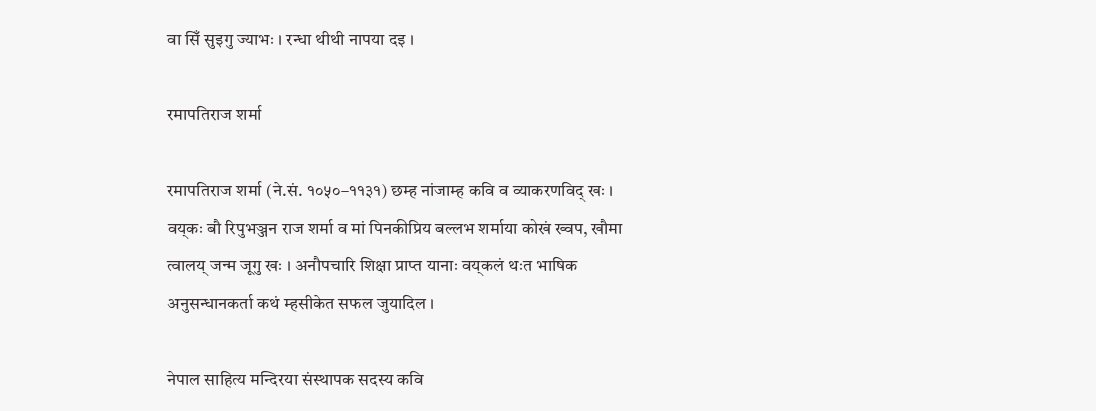वा सिँ सुइगु ज्याभः । रन्धा थीथी नापया दइ ।

रमापतिराज शर्मा

रमापतिराज शर्मा (ने.सं. १०५०–११३१) छम्ह नांजाम्ह कवि व व्याकरणविद् खः । वय्‌कः बौ रिपुभञ्जन राज शर्मा व मां पिनकीप्रिय बल्लभ शर्माया कोखं ख्वप, खौमा त्वालय् जन्म जूगु खः । अनौपचारि शिक्षा प्राप्त यानाः वय्‌कलं थःत भाषिक अनुसन्धानकर्ता कथं म्हसीकेत सफल जुयादिल ।

नेपाल साहित्य मन्दिरया संस्थापक सदस्य कवि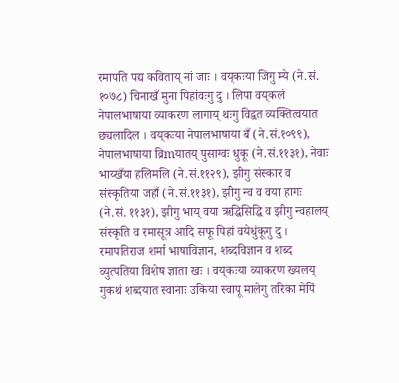रमापति पद्य कविताय् नां जाः । वय्‌कःया जिगु म्ये (ने.सं. १०७८) चिनाखँ मुना पिहांवःगु दु । लिपा वय्‌कलं नेपालभाषाया व्याकरण लागाय् थःगु विद्वत व्यक्तित्वयात छ्यलादिल । वय्‌कःया नेपालभाषाया बँ (ने.सं.१०९९), नेपालभाषाया व्रिmयातय् पुसाग्वः धुकू (ने.सं.११३१), नेवाः भाय्खँया हलिमलि (ने.सं.११२९), झीगु संस्कार व संस्कृतिया जहाँ (ने.सं.११३१), झीगु न्व व वया हागः (ने.सं. ११३१), झीगु भाय् वया ऋद्धिसिद्धि व झीगु न्वहालय् संस्कृति व रमासूत्र आदि सफू पिहां वयेधुंकूगु दु । रमापतिराज शर्मा भाषाविज्ञान, शब्दविज्ञान व शब्द व्युत्पतिया विशेष ज्ञाता खः । वय्‌कःया व्याकरण ख्यलय् गुकथं शब्दयात स्वानाः उकिया स्वापू मालेगु तरिका मेपिं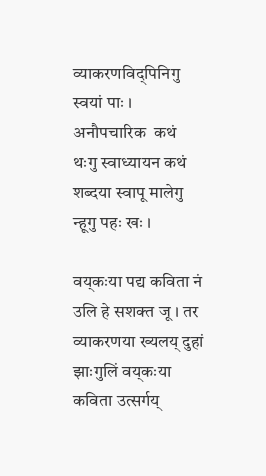व्याकरणविद्पिनिगु स्वयां पाः । अनौपचारिक  कथं थःगु स्वाध्यायन कथं शब्दया स्वापू मालेगु न्हूगु पहः खः ।

वय्‌कःया पद्य कविता नं उलि हे सशक्त जू । तर व्याकरणया ख्यलय् दुहां झाःगुलिं वय्‌कःया कविता उत्सर्गय्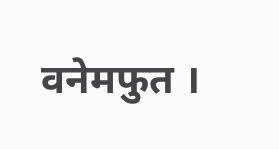वनेमफुत ।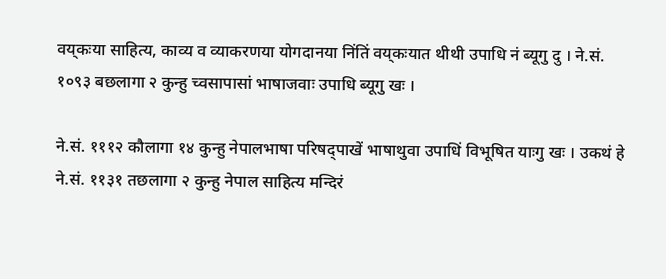वय्‌कःया साहित्य, काव्य व व्याकरणया योगदानया निंतिं वय्‌कःयात थीथी उपाधि नं ब्यूगु दु । ने.सं. १०९३ बछलागा २ कुन्हु च्वसापासां भाषाजवाः उपाधि ब्यूगु खः ।

ने.सं. १११२ कौलागा १४ कुन्हु नेपालभाषा परिषद्पाखें भाषाथुवा उपाधिं विभूषित याःगु खः । उकथं हे ने.सं. ११३१ तछलागा २ कुन्हु नेपाल साहित्य मन्दिरं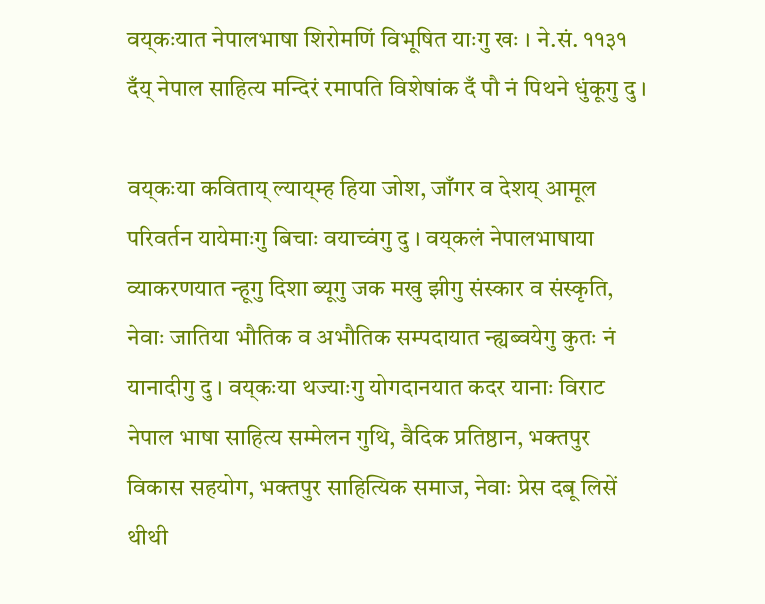वय्‌कःयात नेपालभाषा शिरोमणिं विभूषित याःगु खः । ने.सं. ११३१ दँय् नेपाल साहित्य मन्दिरं रमापति विशेषांक दँ पौ नं पिथने धुंकूगु दु ।

वय्‌कःया कविताय् ल्याय्‌म्ह हिया जोश, जाँगर व देशय् आमूल परिवर्तन यायेमाःगु बिचाः वयाच्वंगु दु । वय्‌कलं नेपालभाषाया व्याकरणयात न्हूगु दिशा ब्यूगु जक मखु झीगु संस्कार व संस्कृति, नेवाः जातिया भौतिक व अभौतिक सम्पदायात न्ह्यब्वयेगु कुतः नं यानादीगु दु । वय्‌कःया थज्याःगु योगदानयात कदर यानाः विराट नेपाल भाषा साहित्य सम्मेलन गुथि, वैदिक प्रतिष्ठान, भक्तपुर विकास सहयोग, भक्तपुर साहित्यिक समाज, नेवाः प्रेस दबू लिसें थीथी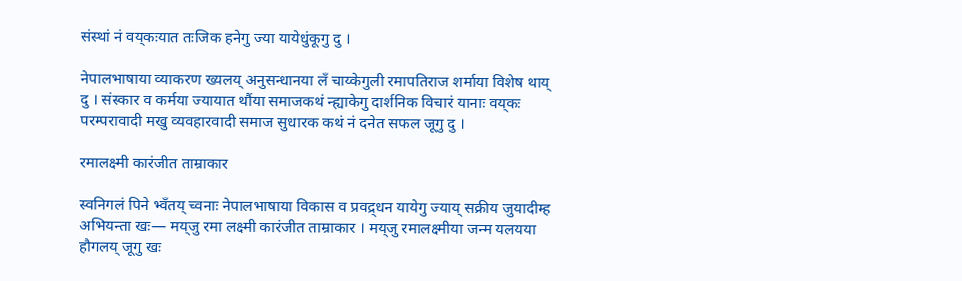संस्थां नं वय्‌कःयात तःजिक हनेगु ज्या यायेधुंकूगु दु ।

नेपालभाषाया व्याकरण ख्यलय् अनुसन्धानया लँ चाय्केगुली रमापतिराज शर्माया विशेष थाय् दु । संस्कार व कर्मया ज्यायात थौंया समाजकथं न्ह्याकेगु दार्शनिक विचारं यानाः वय्‌कः परम्परावादी मखु व्यवहारवादी समाज सुधारक कथं नं दनेत सफल जूगु दु ।

रमालक्ष्मी कारंजीत ताम्राकार

स्वनिगलं पिने भ्वँतय् च्वनाः नेपालभाषाया विकास व प्रवद्र्धन यायेगु ज्याय् सक्रीय जुयादीम्ह अभियन्ता खः— मय्‌जु रमा लक्ष्मी कारंजीत ताम्राकार । मय्‌जु रमालक्ष्मीया जन्म यलयया हौगलय् जूगु खः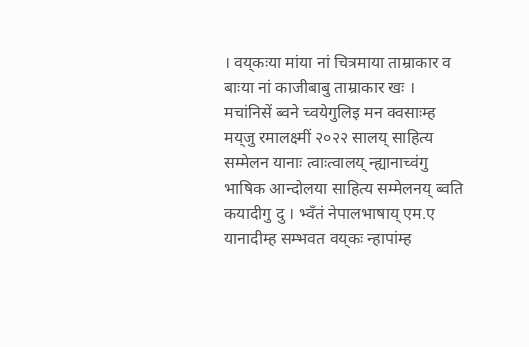। वय्‌कःया मांया नां चित्रमाया ताम्राकार व बाःया नां काजीबाबु ताम्राकार खः । मचांनिसें ब्वने च्वयेगुलिइ मन क्वसाःम्ह मय्‌जु रमालक्ष्मीं २०२२ सालय् साहित्य सम्मेलन यानाः त्वाःत्वालय् न्ह्यानाच्वंगु भाषिक आन्दोलया साहित्य सम्मेलनय् ब्वति कयादीगु दु । भ्वँतं नेपालभाषाय् एम.ए यानादीम्ह सम्भवत वय्‌कः न्हापांम्ह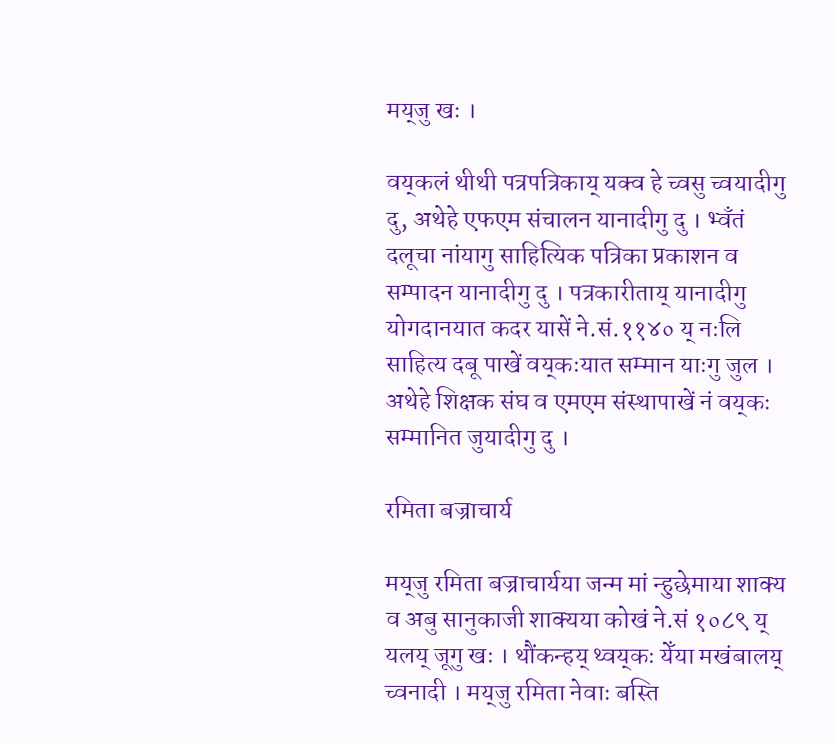मय्‌जु खः ।

वय्‌कलं थीथी पत्रपत्रिकाय् यक्व हे च्वसु च्वयादीगु दु, अथेहे एफएम संचालन यानादीगु दु । भ्वँतं दलूचा नांयागु साहित्यिक पत्रिका प्रकाशन व सम्पादन यानादीगु दु । पत्रकारीताय् यानादीगु योगदानयात कदर यासें ने.सं.११४० य् नःलि साहित्य दबू पाखें वय्‌कःयात सम्मान याःगु जुल । अथेहे शिक्षक संघ व एमएम संस्थापाखें नं वय्‌कः सम्मानित जुयादीगु दु ।

रमिता बज्राचार्य

मय्‌जु रमिता बज्राचार्यया जन्म मां न्हुछेमाया शाक्य व अबु सानुकाजी शाक्यया कोखं ने.सं १०८९ य् यलय् जूगु खः । थौंकन्हय् थ्वय्‌कः येँया मखंबालय् च्वनादी । मय्‌जु रमिता नेवाः बस्ति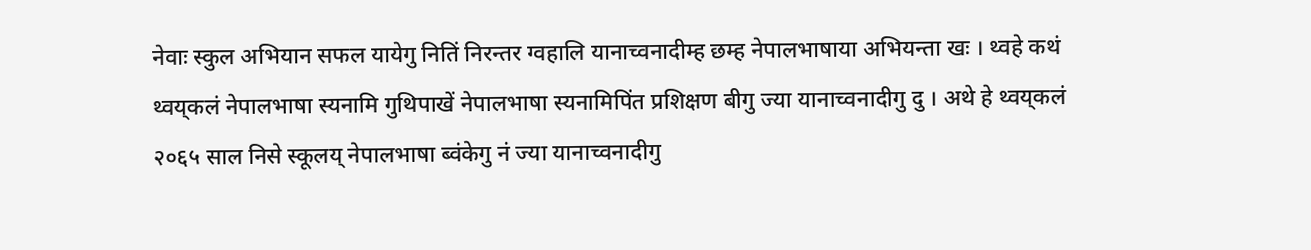नेवाः स्कुल अभियान सफल यायेगु नितिं निरन्तर ग्वहालि यानाच्वनादीम्ह छम्ह नेपालभाषाया अभियन्ता खः । थ्वहे कथं थ्वय्‌कलं नेपालभाषा स्यनामि गुथिपाखें नेपालभाषा स्यनामिपिंत प्रशिक्षण बीगु ज्या यानाच्वनादीगु दु । अथे हे थ्वय्‌कलं २०६५ साल निसे स्कूलय् नेपालभाषा ब्वंकेगु नं ज्या यानाच्वनादीगु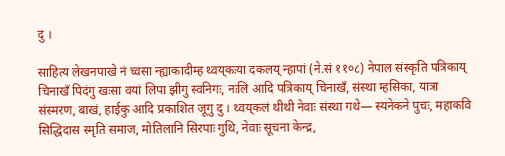दु ।

साहित्य लेखनपाखे नं च्वसा न्ह्याकादीम्ह थ्वय्‌कःया दकलय् न्हापां (ने.सं ११०८) नेपाल संस्कृति पत्रिकाय् चिनाखँ पिदंगु खःसा वयां लिपा झीगु स्वनिगः, नःलि आदि पत्रिकाय् चिनाखँ, संस्था म्हसिका, यात्रा संस्मरण, बाखं, हाईकु आदि प्रकाशित जूगु दु । थ्वय्‌कलं थीथी नेवाः संस्था गथे— स्यनेकने पुचः, महाकवि सिद्धिदास स्मृति समाज, मोतिलानि सिरपाः गुथि, नेवाः सूचना केन्द्र,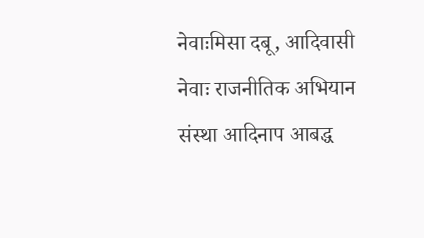नेवाःमिसा दबू, आदिवासी नेवाः राजनीतिक अभियान संस्था आदिनाप आबद्ध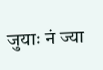जुयाः नं ज्या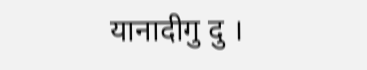यानादीगु दु ।